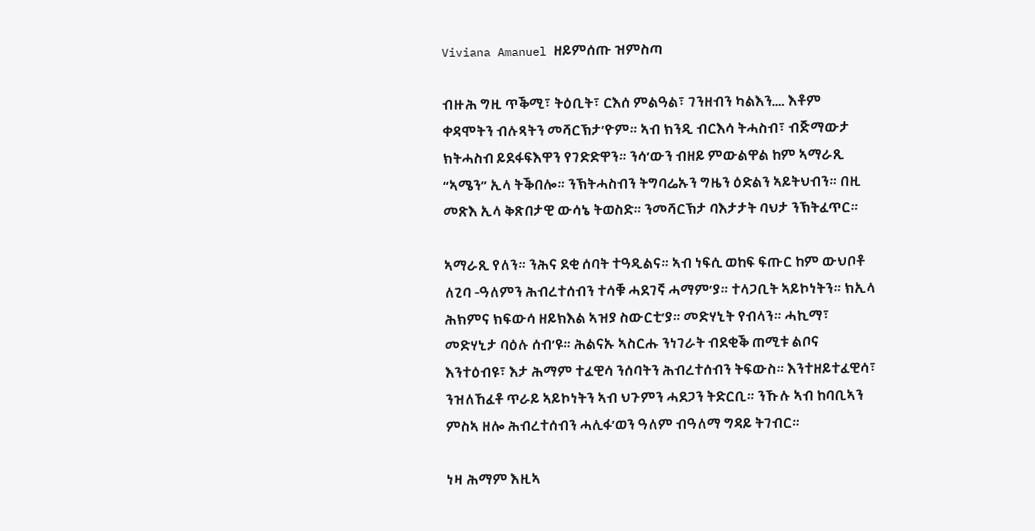Viviana Amanuel ዘይምሰጡ ዝምስጣ

ብዙሕ ግዚ ጥቕሚ፣ ትዕቢት፣ ርእሰ ምልዓል፣ ገንዘብን ካልእን…. እቶም ቀዳሞትን ብሉጻትን መሻርኽታ’ዮም። ኣብ ክንዲ ብርእሳ ትሓስብ፣ ብጅማውታ ክትሓስብ ይደፋፍእዋን የገድድዋን። ንሳ’ውን ብዘይ ምውልዋል ከም ኣማራጺ “ኣሜን” ኢላ ትቕበሎ። ንኽትሓስብን ትግባሬኡን ግዜን ዕድልን ኣይትህብን። በዚ መጽእ ኢላ ቅጽበታዊ ውሳኔ ትወስድ። ንመሻርኽታ ባእታታት ባህታ ንኽትፈጥር።

ኣማራጺ የለን። ንሕና ደቂ ሰባት ተዓዲልና። ኣብ ነፍሲ ወከፍ ፍጡር ከም ውህቦቶ ለጊባ -ዓለምን ሕብረተሰብን ተሳቑ ሓደገኛ ሓማም’ያ። ተላጋቢት ኣይኮነትን። ክኢላ ሕክምና ክፍውሳ ዘይክእል ኣዝያ ስውርቲ’ያ። መድሃኒት የብላን። ሓኪማ፣ መድሃኒታ ባዕሉ ሰብ’ዩ። ሕልናኡ ኣስርሑ ንነገራት ብደቂቕ ጠሚቱ ልቦና እንተዕብዩ፣ እታ ሕማም ተፈዊሳ ንሰባትን ሕብረተሰብን ትፍውስ። እንተዘይተፈዊሳ፣ ንዝለኸፈቶ ጥራይ ኣይኮነትን ኣብ ህጉምን ሓደጋን ትድርቢ። ንኹሉ ኣብ ከባቢኣን ምስኣ ዘሎ ሕብረተሰብን ሓሊፋ’ወን ዓለም ብዓለማ ግዳይ ትገብር።

ነዛ ሕማም እዚኣ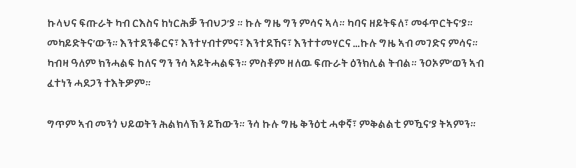ኩላህና ፍጡራት ካብ ርእስና ከነርሕቓ ንብህጋ’ያ ። ኩሉ ግዜ ግን ምሳና ኣላ። ካባና ዘይትፍለ፣ መፋጥርትና’ያ። መካይድትና’ውን። እንተደንቆርና፣ እንተሃብተምና፣ እንተደኸና፣ እንተተመሃርና …ኩሉ ግዜ ኣብ መገድና ምሳና። ካብዛ ዓለም ክንሓልፍ ከለና ግን ንሳ ኣይትሓልፍን። ምስቶም ዘለዉ ፍጡራት ዕንክሊል ትብል። ንዐኦም’ወን ኣብ ፈተነን ሓደጋን ተእትዎም።

ግጥም ኣብ መንጎ ህይወትን ሕልክላኽን ይኸውን። ንሳ ኩሉ ግዜ ቅንዕቲ ሓቀኛ፣ ምቅልልቲ ምዃና’ያ ትኣምን።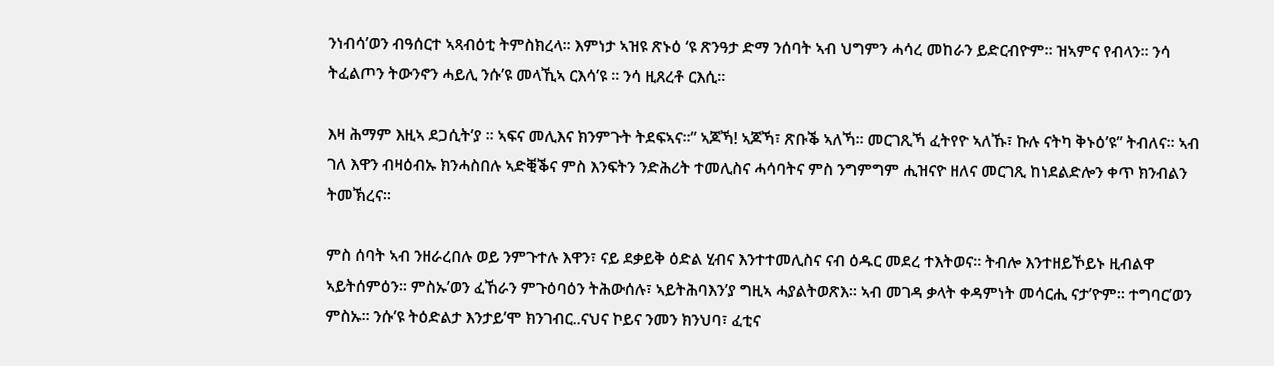ንነብሳ’ወን ብዓሰርተ ኣጻብዕቲ ትምስክረላ። እምነታ ኣዝዩ ጽኑዕ ‘ዩ ጽንዓታ ድማ ንሰባት ኣብ ህግምን ሓሳረ መከራን ይድርብዮም። ዝኣምና የብላን። ንሳ ትፈልጦን ትውንኖን ሓይሊ ንሱ’ዩ መላኺኣ ርእሳ’ዩ ። ንሳ ዚጸረቶ ርእሲ።

እዛ ሕማም እዚኣ ደጋሲት’ያ ። ኣፍና መሊእና ክንምጉት ትደፍኣና።” ኣጆኻ! ኣጆኻ፣ ጽቡቕ ኣለኻ። መርገጺኻ ፈትየዮ ኣለኹ፣ ኩሉ ናትካ ቅኑዕ’ዩ” ትብለና። ኣብ ገለ እዋን ብዛዕብኡ ክንሓስበሉ ኣድቒቕና ምስ እንፍትን ንድሕሪት ተመሊስና ሓሳባትና ምስ ንግምግም ሒዝናዮ ዘለና መርገጺ ከነደልድሎን ቀጥ ክንብልን ትመኽረና።

ምስ ሰባት ኣብ ንዘራረበሉ ወይ ንምጉተሉ እዋን፣ ናይ ደቃይቅ ዕድል ሂብና እንተተመሊስና ናብ ዕዱር መደረ ተእትወና። ትብሎ እንተዘይኾይኑ ዚብልዋ ኣይትሰምዕን። ምስኡ’ወን ፈኸራን ምጉዕባዕን ትሕውሰሉ፣ ኣይትሕባእን’ያ ግዚኣ ሓያልትወጽእ። ኣብ መገዳ ቃላት ቀዳምነት መሳርሒ ናታ’ዮም። ተግባር’ወን ምስኡ። ንሱ’ዩ ትዕድልታ እንታይ’ሞ ክንገብር..ናህና ኮይና ንመን ክንህባ፣ ፈቲና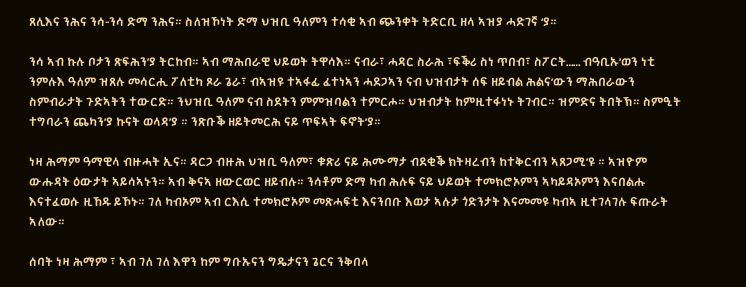ጸሊእና ንሕና ንሳ-ንሳ ድማ ንሕና። ስለዝኾነት ድማ ህዝቢ ዓለምን ተሳቂ ኣብ ጭንቀት ትድርቢ ዘላ ኣዝያ ሓድገኛ ‘ያ።

ንሳ ኣብ ኩሉ ቦታን ጽፍሕን’ያ ትርከብ። ኣብ ማሕበራዊ ህይወት ትዋሳእ። ናብራ፣ ሓዳር ስራሕ ፣ፍቕሪ ስነ ጥበብ፣ ስፖርት…… ብዓቢኡ’ወን ነቲ ንምሉእ ዓለም ዝጸሉ መሳርሒ ፖለቲካ ጾራ ጌራ፣ ብኣዝዩ ተኣፋፊ ፈተነኣን ሓደጋኣን ናብ ህዝብታት ሰፍ ዘይብል ሕልና’ውን ማሕበራውን ስምብራታት ጉድኣትን ተውርድ። ንህዝቢ ዓለም ናብ ስደትን ምምዝባልን ተምርሖ። ህዝብታት ከምዚተፋነኑ ትገብር። ዝምድና ትበትኽ። ስምዒት ተግባራን ጨካን’ያ ኩናት ወላዳ’ያ ። ንጽቡቕ ዘይትመርሕ ናይ ጥፍኣት ፍኖት’ያ።

ነዛ ሕማም ዓማዊላ ብዙሓት ኢና። ዳርጋ ብዙሕ ህዝቢ ዓለም፣ ቁጽሪ ናይ ሕሙማታ ብደቂቕ ክትዛረብን ከተቅርብን ኣጸጋሚ’ዩ ። ኣዝዮም ውሑዳት ዕውታት ኣይሳኣኑን። ኣብ ቅናኣ ዘውርወር ዘይብሉ። ንሳቶም ድማ ካብ ሕሉፍ ናይ ህይወት ተመክሮኦምን ኣካይዳኦምን እናበልሑ እናተፈወሱ ዚኸዱ ይኾኑ። ገለ ካብኦም ኣብ ርእሲ ተመክሮኦም መጽሓፍቲ እናንበቡ እወታ ኣሉታ ጎድንታት እናመመዩ ካብኣ ዚተገላገሉ ፍጡራት ኣለው።

ሰባት ነዛ ሕማም ፣ ኣብ ገለ ገለ እዋን ከም ግቡኡናን ግዴታናን ጌርና ንቅበላ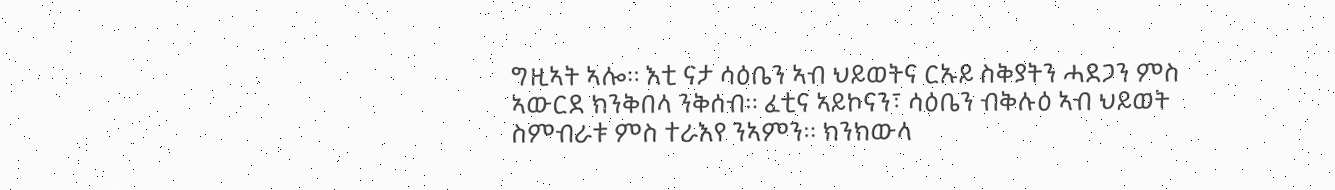ግዚኣት ኣሎ። እቲ ናታ ሳዕቤን ኣብ ህይወትና ርኡይ ስቅያትን ሓደጋን ምስ ኣውርደ ክንቅበላ ንቅሰብ። ፈቲና ኣይኮናን፣ ሳዕቤን ብቅሉዕ ኣብ ህይወት ስምብራቱ ምስ ተራእየ ንኣምን። ክንክውላ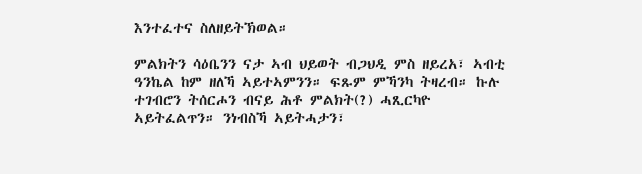እንተፈተና ስለዘይትኽወል።

ምልክትን ሳዕቤንን ናታ ኣብ ህይወት ብጋህዲ ምስ ዘይረአ፣ ኣብቲ ዓንኬል ከም ዘለኻ ኣይተኣምንን። ፍጹም ምኻንካ ትዛረብ። ኩሉ ተገብሮን ትሰርሖን ብናይ ሕቶ ምልክት(?) ሓጺርካዮ ኣይትፈልጥን። ንነብስኻ ኣይትሓታን፣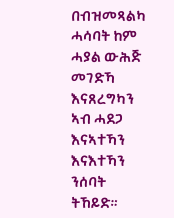በብዝመጻልካ ሓሳባት ከም ሓያል ውሕጅ መገድኻ እናጸረግካን ኣብ ሓደጋ እናኣተኻን እናእተኻን ንሰባት ትኸይድ።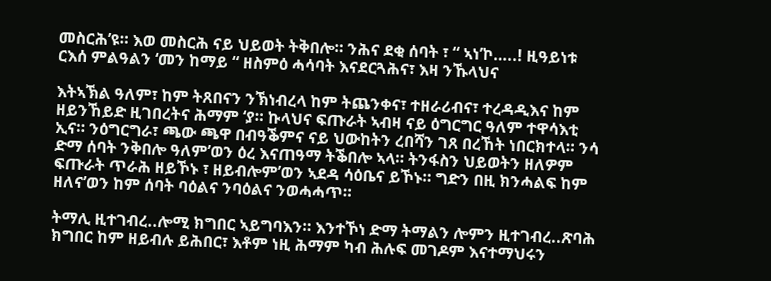መስርሕ’ዩ። እወ መስርሕ ናይ ህይወት ትቅበሎ። ንሕና ደቂ ሰባት ፣ “ ኣነ’ኮ…..! ዚዓይነቱ ርእሰ ምልዓልን ‘መን ከማይ “ ዘስምዕ ሓሳባት እናደርጓሕና፣ እዛ ንኹላህና

እትኣኽል ዓለም፣ ከም ትጸበናን ንኽነብረላ ከም ትጨንቀና፣ ተዘራሪብና፣ ተረዳዲእና ከም ዘይንኸይድ ዚገበረትና ሕማም ‘ያ። ኩላህና ፍጡራት ኣብዛ ናይ ዕግርግር ዓለም ተዋሳእቲ ኢና። ንዕግርግራ፣ ጫው ጫዋ በብዓቕምና ናይ ህውከትን ረበሻን ገጸ በረኸት ነበርክተላ። ንሳ ድማ ሰባት ንቅበሎ ዓለም’ወን ዕረ እናጠዓማ ትቕበሎ ኣላ። ትንፋስን ህይወትን ዘለዎም ፍጡራት ጥራሕ ዘይኾኑ ፣ ዘይብሎም’ወን ኣደዳ ሳዕቤና ይኾኑ። ግድን በዚ ክንሓልፍ ከም ዘለና’ወን ከም ሰባት ባዕልና ንባዕልና ንወሓሓጥ።

ትማሊ ዚተገብረ..ሎሚ ክግበር ኣይግባእን። እንተኾነ ድማ ትማልን ሎምን ዚተገብረ..ጽባሕ ክግበር ከም ዘይብሉ ይሕበር፣ እቶም ነዚ ሕማም ካብ ሕሉፍ መገዶም እናተማህሩን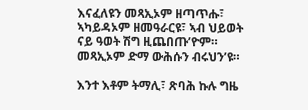እናፈለዩን መጻኢኦም ዘጣጥሑ፣ ኣካይዳኦም ዘመዓራርዩ፣ ኣብ ህይወት ናይ ዓወት ሽግ ዚጨበጡ’ዮም። መጻኢኦም ድማ ውሕሱን ብሩህን’ዩ።

እንተ እቶም ትማሊ፣ ጽባሕ ኩሉ ግዜ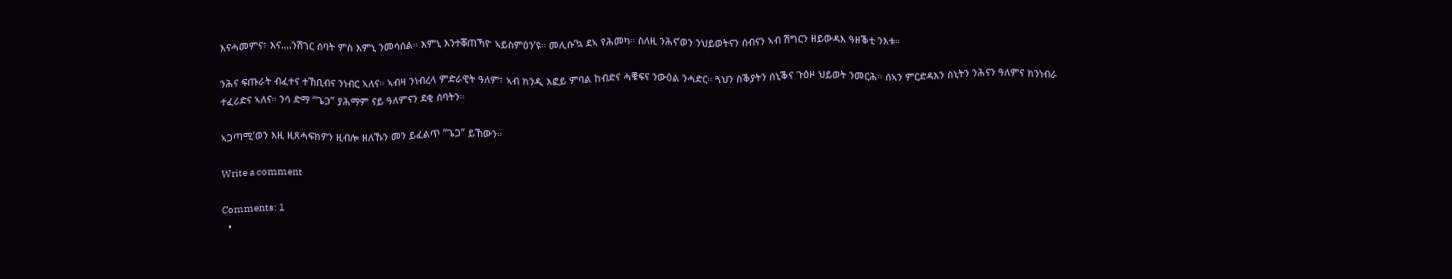እናሓመምና፣ እና….ንሽገር ሰባት ምስ እምኒ ንመሳሰል። እምኒ እንተቖጠኻዮ ኣይስምዕን’ዩ። መሊሱ’ኳ ደኣ የሕመካ። ስለዚ ንሕና’ወን ንህይወትናን ሰብናን ኣብ ሽግርን ዘይውዳእ ዓዘቕቲ ንእቱ።

ንሕና ፍጡራት ብፈተና ተኸቢብና ንነብር ኣለና። ኣብዛ ንነብረላ ምድራዊት ዓለም፣ ኣብ ክንዲ እፎይ ምባል ከብድና ሓቑፍና ንውዕል ንሓድር። ጓህን ስቕያትን ሰኒቕና ጉዕዞ ህይወት ንመርሕ። ሰኣን ምርድዳእን ስኒትን ንሕናን ዓለምና ክንነብራ ተፈሪድና ኣለና። ንሳ ድማ “ጌጋ” ያሕማም ናይ ዓለምናን ደቂ ሰባትን።

ኣጋጣሚ’ወን እዚ ዚጸሓፍክዎን ዚብሎ ዘለኹን መን ይፈልጥ “ጌጋ” ይኸውን።

Write a comment

Comments: 1
  •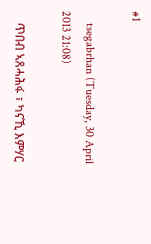#1

    tsegabrhan (Tuesday, 30 April 2013 21:08)

    ጥበብ ኣጸሓሕፋ ፣ ካናኺ እምሃር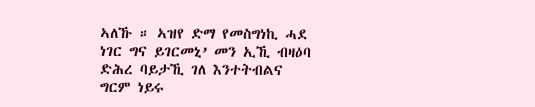ኣለኹ ። ኣዝየ ድማ የመስግነኪ ሓደ ነገር ግና ይገርመኒ’ መን ኢኺ ብዛዕባ ድሕረ ባይታኺ ገለ እንተትብልና ግርም ነይሩ